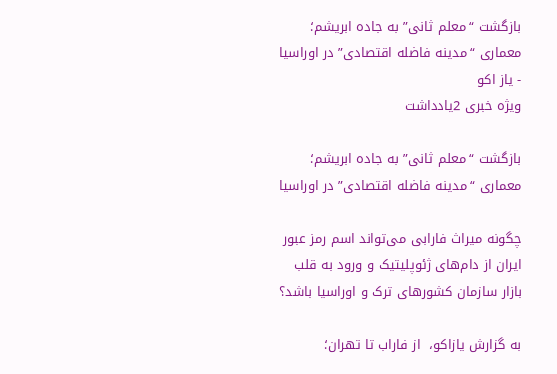بازگشت “معلم ثانی” به جاده ابریشم؛ معماری “مدینه فاضله اقتصادی” در اوراسیا - یاز اکو
ویژه خبری 2یادداشت

بازگشت “معلم ثانی” به جاده ابریشم؛ معماری “مدینه فاضله اقتصادی” در اوراسیا

چگونه میراث فارابی می‌تواند اسم رمز عبور ایران از دام‌های ژئوپلیتیک و ورود به قلب بازار سازمان کشورهای ترک و اوراسیا باشد؟

به گزارش یازاکو،  از فاراب تا تهران؛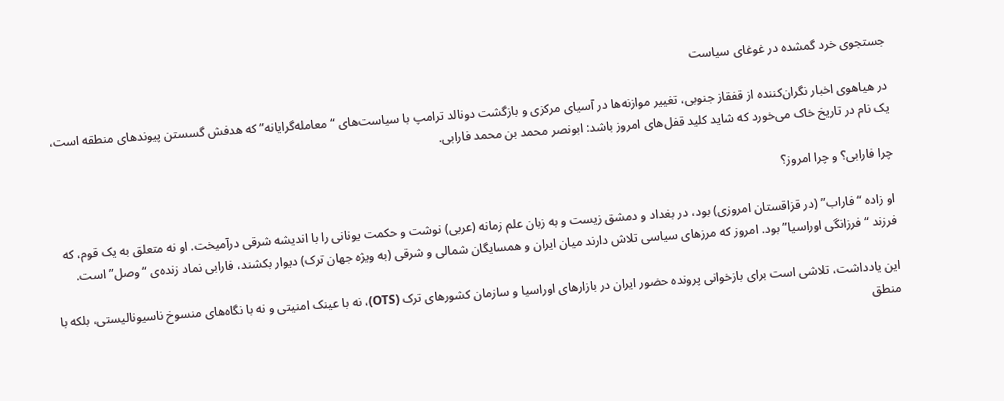جستجوی خرد گمشده در غوغای سیاست

در هیاهوی اخبار نگران‌کننده از قفقاز جنوبی، تغییر موازنه‌ها در آسیای مرکزی و بازگشت دونالد ترامپ با سیاست‌های “معامله‌گرایانه” که هدفش گسستن پیوندهای منطقه است، یک نام در تاریخ خاک می‌خورد که شاید کلید قفل‌های امروز باشد: ابونصر محمد بن محمد فارابی.

چرا فارابی؟ و چرا امروز؟

او زاده “فاراب” (در قزاقستان امروزی) بود، در بغداد و دمشق زیست و به زبان علم زمانه (عربی) نوشت و حکمت یونانی را با اندیشه شرقی درآمیخت. او نه متعلق به یک قوم، که فرزند “فرزانگی اوراسیا” بود. امروز که مرزهای سیاسی تلاش دارند میان ایران و همسایگان شمالی و شرقی (به ویژه جهان ترک) دیوار بکشند، فارابی نماد زنده‌ی “وصل” است.

این یادداشت، تلاشی است برای بازخوانی پرونده حضور ایران در بازارهای اوراسیا و سازمان کشورهای ترک (OTS)، نه با عینک امنیتی و نه با نگاه‌های منسوخ ناسیونالیستی، بلکه با منطق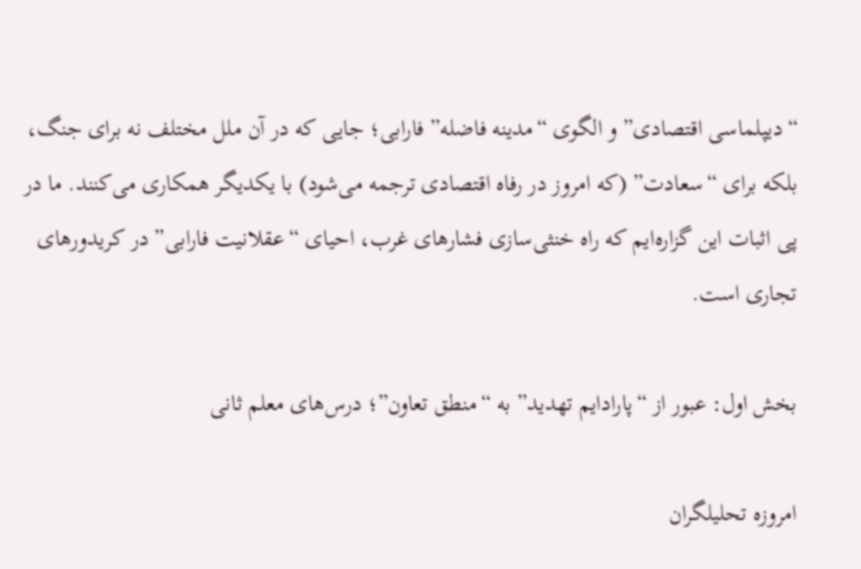“دیپلماسی اقتصادی” و الگوی “مدینه فاضله” فارابی؛ جایی که در آن ملل مختلف نه برای جنگ، بلکه برای “سعادت” (که امروز در رفاه اقتصادی ترجمه می‌شود) با یکدیگر همکاری می‌کنند. ما در پی اثبات این گزاره‌ایم که راه خنثی‌سازی فشارهای غرب، احیای “عقلانیت فارابی” در کریدورهای تجاری است.

بخش اول: عبور از “پارادایم تهدید” به “منطق تعاون”؛ درس‌های معلم ثانی

امروزه تحلیلگران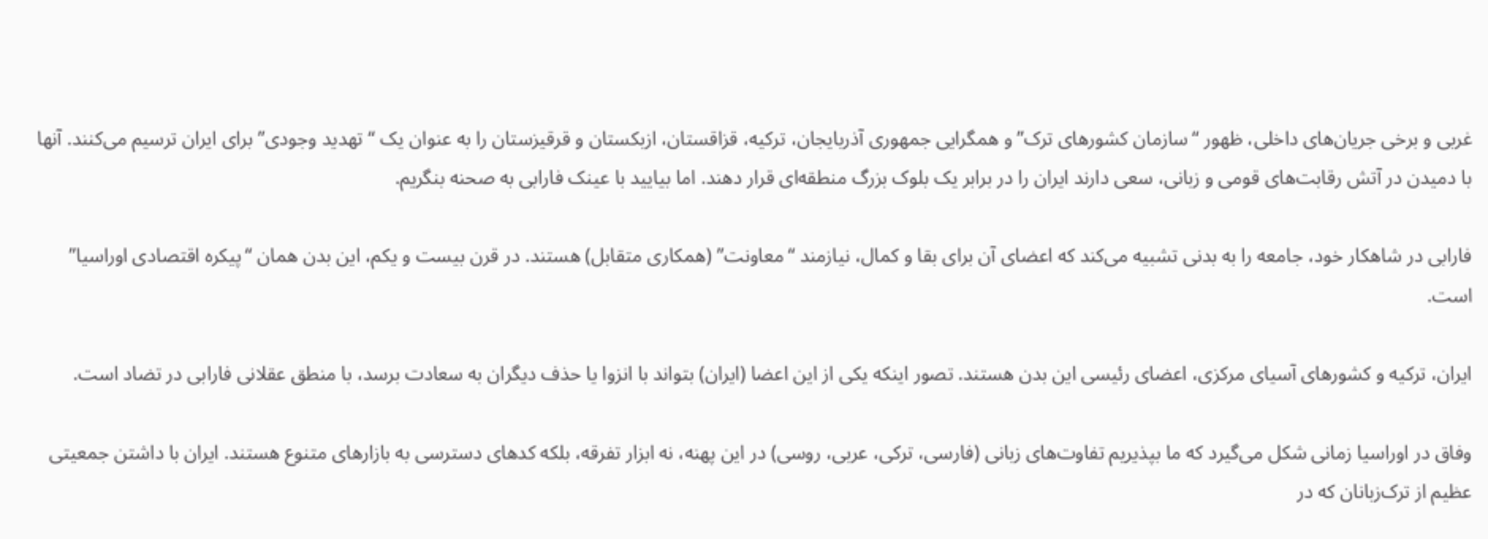غربی و برخی جریان‌های داخلی، ظهور “سازمان کشورهای ترک” و همگرایی جمهوری آذربایجان، ترکیه، قزاقستان، ازبکستان و قرقیزستان را به عنوان یک “تهدید وجودی” برای ایران ترسیم می‌کنند. آنها با دمیدن در آتش رقابت‌های قومی و زبانی، سعی دارند ایران را در برابر یک بلوک بزرگ منطقه‌ای قرار دهند. اما بیایید با عینک فارابی به صحنه بنگریم.

فارابی در شاهکار خود، جامعه را به بدنی تشبیه می‌کند که اعضای آن برای بقا و کمال، نیازمند “معاونت” (همکاری متقابل) هستند. در قرن بیست و یکم، این بدن همان “پیکره اقتصادی اوراسیا” است.

ایران، ترکیه و کشورهای آسیای مرکزی، اعضای رئیسی این بدن هستند. تصور اینکه یکی از این اعضا (ایران) بتواند با انزوا یا حذف دیگران به سعادت برسد، با منطق عقلانی فارابی در تضاد است.

وفاق در اوراسیا زمانی شکل می‌گیرد که ما بپذیریم تفاوت‌های زبانی (فارسی، ترکی، عربی، روسی) در این پهنه، نه ابزار تفرقه، بلکه کدهای دسترسی به بازارهای متنوع هستند. ایران با داشتن جمعیتی عظیم از ترک‌زبانان که در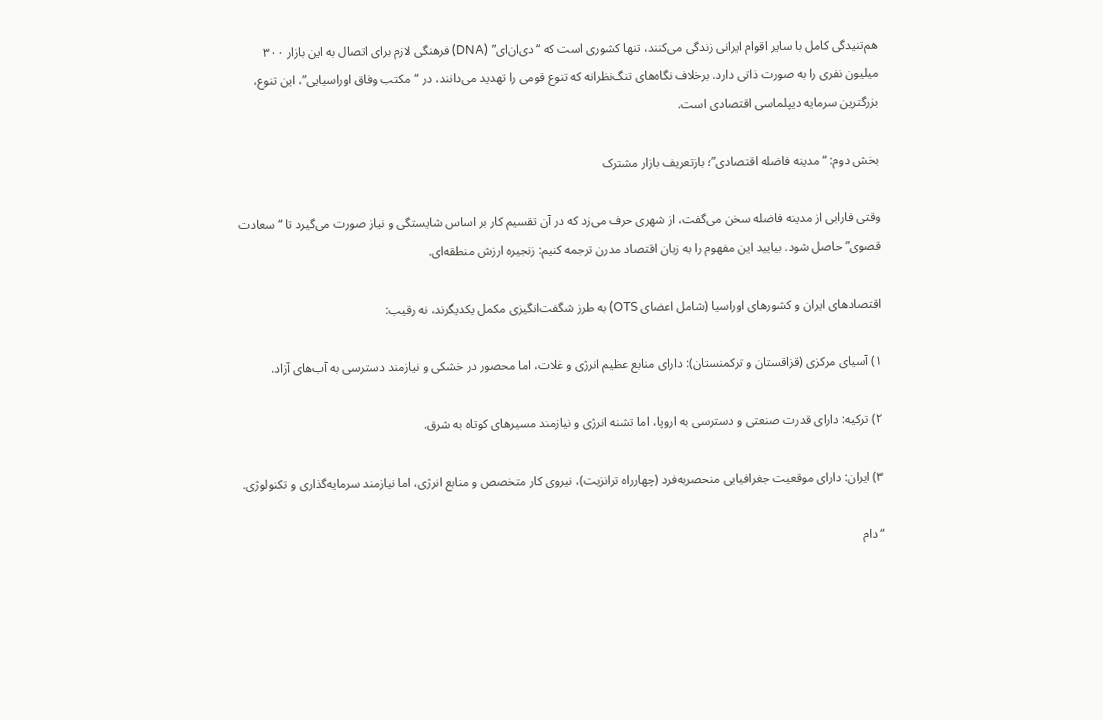هم‌تنیدگی کامل با سایر اقوام ایرانی زندگی می‌کنند، تنها کشوری است که “دی‌ان‌ای” (DNA) فرهنگی لازم برای اتصال به این بازار ۳۰۰ میلیون نفری را به صورت ذاتی دارد. برخلاف نگاه‌های تنگ‌نظرانه که تنوع قومی را تهدید می‌دانند، در “مکتب وفاق اوراسیایی”، این تنوع، بزرگترین سرمایه دیپلماسی اقتصادی است.

بخش دوم: “مدینه فاضله اقتصادی”؛ بازتعریف بازار مشترک

وقتی فارابی از مدینه فاضله سخن می‌گفت، از شهری حرف می‌زد که در آن تقسیم کار بر اساس شایستگی و نیاز صورت می‌گیرد تا “سعادت قصوی” حاصل شود. بیایید این مفهوم را به زبان اقتصاد مدرن ترجمه کنیم: زنجیره ارزش منطقه‌ای.

اقتصادهای ایران و کشورهای اوراسیا (شامل اعضای OTS) به طرز شگفت‌انگیزی مکمل یکدیگرند، نه رقیب:

۱) آسیای مرکزی (قزاقستان و ترکمنستان): دارای منابع عظیم انرژی و غلات، اما محصور در خشکی و نیازمند دسترسی به آب‌های آزاد.

۲) ترکیه: دارای قدرت صنعتی و دسترسی به اروپا، اما تشنه انرژی و نیازمند مسیرهای کوتاه به شرق.

۳) ایران: دارای موقعیت جغرافیایی منحصر‌به‌فرد (چهارراه ترانزیت)، نیروی کار متخصص و منابع انرژی، اما نیازمند سرمایه‌گذاری و تکنولوژی.

“دام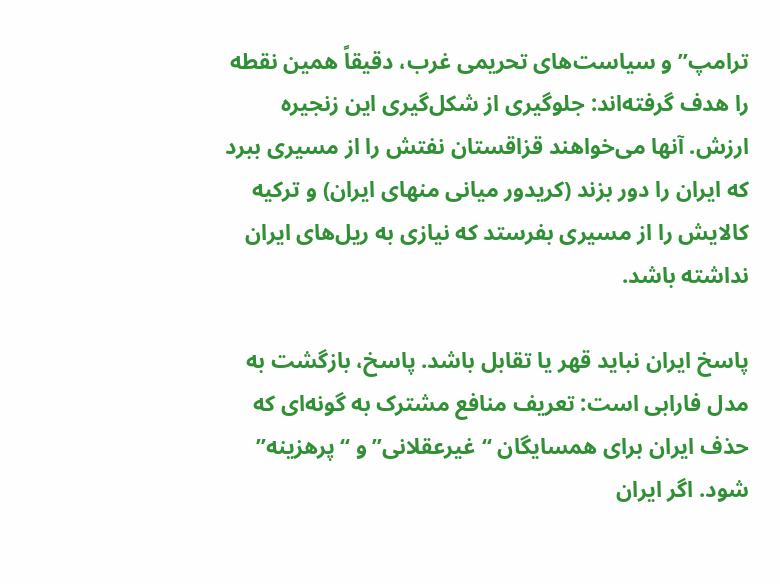ترامپ” و سیاست‌های تحریمی غرب، دقیقاً همین نقطه را هدف گرفته‌اند: جلوگیری از شکل‌گیری این زنجیره ارزش. آنها می‌خواهند قزاقستان نفتش را از مسیری ببرد که ایران را دور بزند (کریدور میانی منهای ایران) و ترکیه کالایش را از مسیری بفرستد که نیازی به ریل‌های ایران نداشته باشد.

پاسخ ایران نباید قهر یا تقابل باشد. پاسخ، بازگشت به مدل فارابی است: تعریف منافع مشترک به گونه‌ای که حذف ایران برای همسایگان “غیرعقلانی”و “پرهزینه” شود. اگر ایران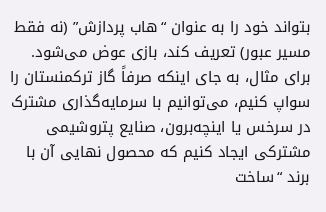بتواند خود را به عنوان “هاب پردازش” (نه فقط مسیر عبور) تعریف کند، بازی عوض می‌شود. برای مثال، به جای اینکه صرفاً گاز ترکمنستان را سواپ کنیم، می‌توانیم با سرمایه‌گذاری مشترک در سرخس یا اینچه‌برون، صنایع پتروشیمی مشترکی ایجاد کنیم که محصول نهایی آن با برند “ساخت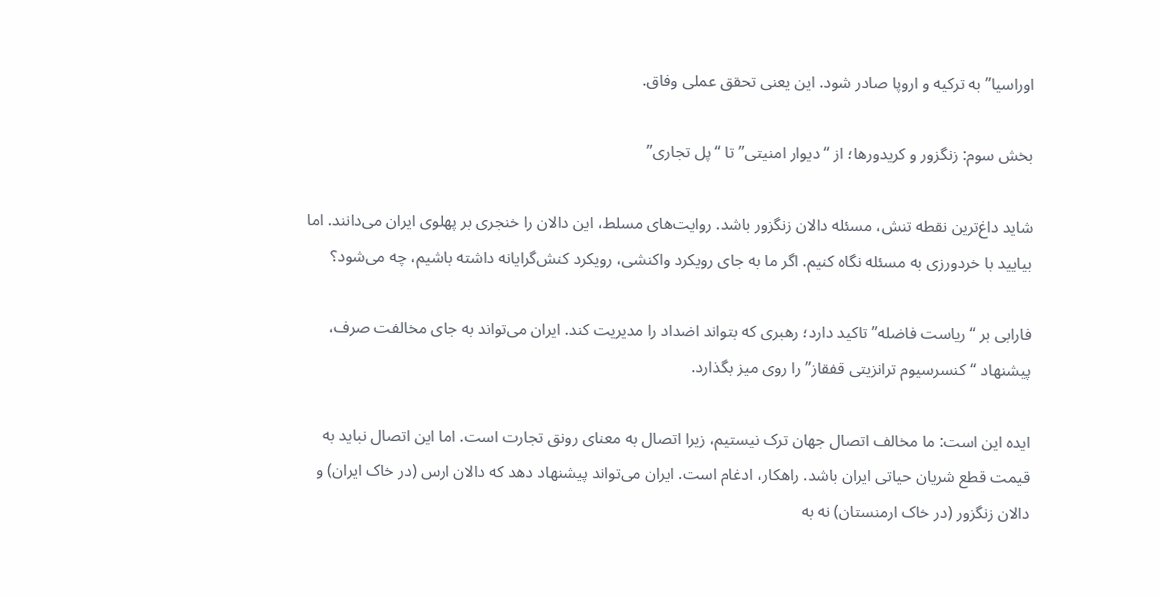اوراسیا” به ترکیه و اروپا صادر شود. این یعنی تحقق عملی وفاق.

بخش سوم: زنگزور و کریدورها؛ از “دیوار امنیتی” تا “پل تجاری”

شاید داغ‌ترین نقطه تنش، مسئله دالان زنگزور باشد. روایت‌های مسلط، این دالان را خنجری بر پهلوی ایران می‌دانند. اما بیایید با خردورزی به مسئله نگاه کنیم. اگر ما به جای رویکرد واکنشی، رویکرد کنش‌گرایانه داشته باشیم، چه می‌شود؟

فارابی بر “ریاست فاضله” تاکید دارد؛ رهبری که بتواند اضداد را مدیریت کند. ایران می‌تواند به جای مخالفت صرف، پیشنهاد “کنسرسیوم ترانزیتی قفقاز” را روی میز بگذارد.

ایده این است: ما مخالف اتصال جهان ترک نیستیم، زیرا اتصال به معنای رونق تجارت است. اما این اتصال نباید به قیمت قطع شریان حیاتی ایران باشد. راهکار، ادغام است. ایران می‌تواند پیشنهاد دهد که دالان ارس (در خاک ایران) و دالان زنگزور (در خاک ارمنستان) نه به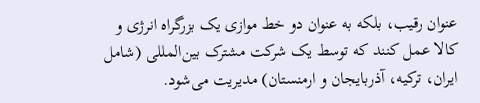عنوان رقیب، بلکه به عنوان دو خط موازی یک بزرگراه انرژی و کالا عمل کنند که توسط یک شرکت مشترک بین‌المللی (شامل ایران، ترکیه، آذربایجان و ارمنستان) مدیریت می‌شود.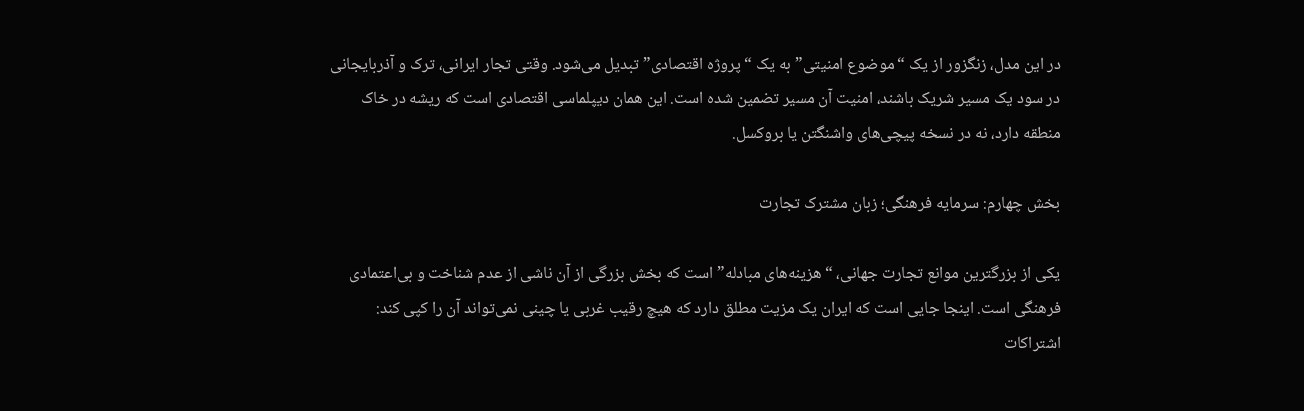در این مدل، زنگزور از یک “موضوع امنیتی” به یک “پروژه اقتصادی” تبدیل می‌شود. وقتی تجار ایرانی، ترک و آذربایجانی در سود یک مسیر شریک باشند، امنیت آن مسیر تضمین شده است. این همان دیپلماسی اقتصادی است که ریشه در خاک منطقه دارد، نه در نسخه پیچی‌های واشنگتن یا بروکسل.

بخش چهارم: سرمایه فرهنگی؛ زبان مشترک تجارت

یکی از بزرگترین موانع تجارت جهانی، “هزینه‌های مبادله” است که بخش بزرگی از آن ناشی از عدم شناخت و بی‌اعتمادی فرهنگی است. اینجا جایی است که ایران یک مزیت مطلق دارد که هیچ رقیب غربی یا چینی نمی‌تواند آن را کپی کند: اشتراکات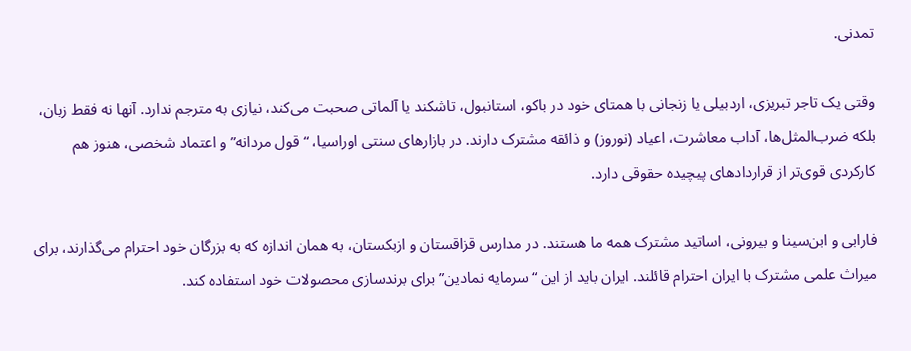تمدنی.

وقتی یک تاجر تبریزی، اردبیلی یا زنجانی با همتای خود در باکو، استانبول، تاشکند یا آلماتی صحبت می‌کند، نیازی به مترجم ندارد. آنها نه فقط زبان، بلکه ضرب‌المثل‌ها، آداب معاشرت، اعیاد (نوروز) و ذائقه مشترک دارند. در بازارهای سنتی اوراسیا، “قول مردانه” و اعتماد شخصی، هنوز هم کارکردی قوی‌تر از قراردادهای پیچیده حقوقی دارد.

فارابی و ابن‌سینا و بیرونی، اساتید مشترک همه ما هستند. در مدارس قزاقستان و ازبکستان، به همان اندازه که به بزرگان خود احترام می‌گذارند، برای میراث علمی مشترک با ایران احترام قائلند. ایران باید از این “سرمایه نمادین” برای برندسازی محصولات خود استفاده کند.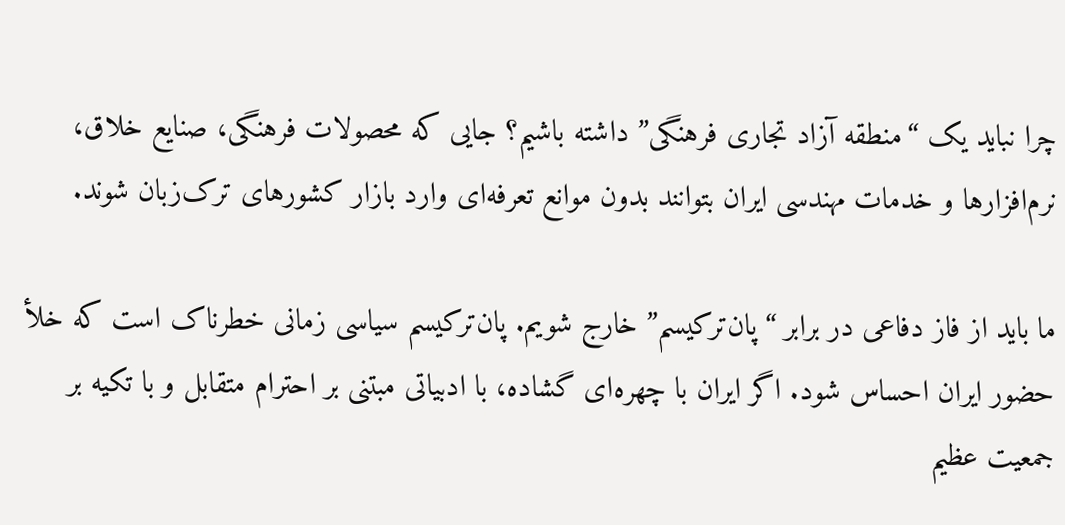چرا نباید یک “منطقه آزاد تجاری فرهنگی” داشته باشیم؟ جایی که محصولات فرهنگی، صنایع خلاق، نرم‌افزارها و خدمات مهندسی ایران بتوانند بدون موانع تعرفه‌ای وارد بازار کشورهای ترک‌زبان شوند.

ما باید از فاز دفاعی در برابر “پان‌ترکیسم” خارج شویم. پان‌ترکیسم سیاسی زمانی خطرناک است که خلأ حضور ایران احساس شود. اگر ایران با چهره‌ای گشاده، با ادبیاتی مبتنی بر احترام متقابل و با تکیه بر جمعیت عظیم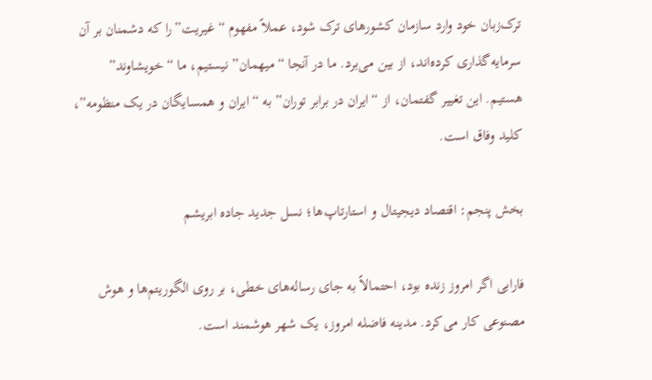ترک‌زبان خود وارد سازمان کشورهای ترک شود، عملاً مفهوم “غیریت”را که دشمنان بر آن سرمایه‌گذاری کرده‌اند، از بین می‌برد. ما در آنجا “میهمان” نیستیم، ما “خویشاوند” هستیم. این تغییر گفتمان، از “ایران در برابر توران” به “ایران و همسایگان در یک منظومه”، کلید وفاق است.

بخش پنجم: اقتصاد دیجیتال و استارتاپ‌ها؛ نسل جدید جاده ابریشم

فارابی اگر امروز زنده بود، احتمالاً به جای رساله‌های خطی، بر روی الگوریتم‌ها و هوش مصنوعی کار می‌کرد. مدینه فاضله امروز، یک شهر هوشمند است.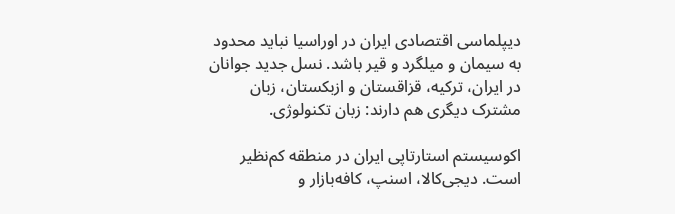دیپلماسی اقتصادی ایران در اوراسیا نباید محدود به سیمان و میلگرد و قیر باشد. نسل جدید جوانان در ایران، ترکیه، قزاقستان و ازبکستان، زبان مشترک دیگری هم دارند: زبان تکنولوژی.

اکوسیستم استارتاپی ایران در منطقه کم‌نظیر است. دیجی‌کالا، اسنپ، کافه‌بازار و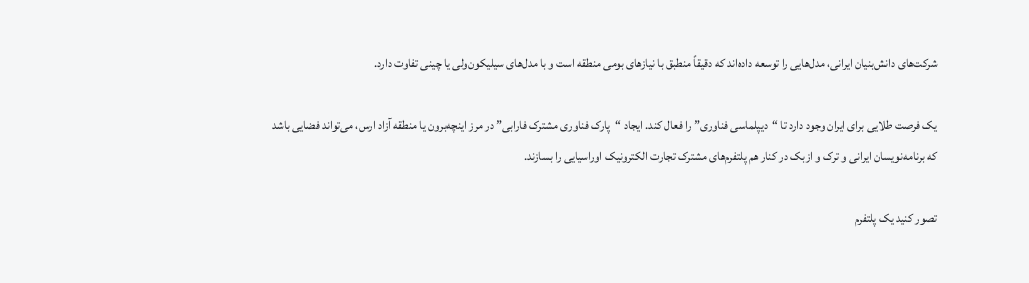شرکت‌های دانش‌بنیان ایرانی، مدل‌هایی را توسعه داده‌اند که دقیقاً منطبق با نیازهای بومی منطقه است و با مدل‌های سیلیکون‌ولی یا چینی تفاوت دارد.

یک فرصت طلایی برای ایران وجود دارد تا “دیپلماسی فناوری” را فعال کند. ایجاد “پارک فناوری مشترک فارابی” در مرز اینچه‌برون یا منطقه آزاد ارس، می‌تواند فضایی باشد که برنامه‌نویسان ایرانی و ترک و ازبک در کنار هم پلتفرم‌های مشترک تجارت الکترونیک اوراسیایی را بسازند.

تصور کنید یک پلتفرم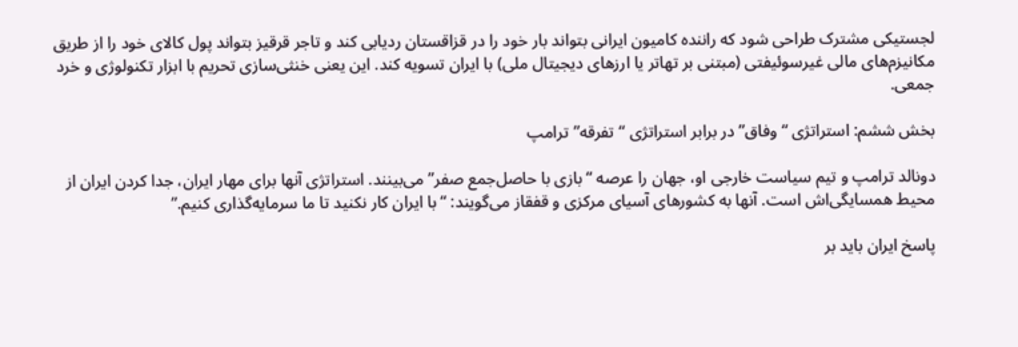لجستیکی مشترک طراحی شود که راننده کامیون ایرانی بتواند بار خود را در قزاقستان ردیابی کند و تاجر قرقیز بتواند پول کالای خود را از طریق مکانیزم‌های مالی غیرسوئیفتی (مبتنی بر تهاتر یا ارزهای دیجیتال ملی) با ایران تسویه کند. این یعنی خنثی‌سازی تحریم با ابزار تکنولوژی و خرد جمعی.

بخش ششم: استراتژی “وفاق” در برابر استراتژی “تفرقه”ترامپ

دونالد ترامپ و تیم سیاست خارجی او، جهان را عرصه “بازی با حاصل‌جمع صفر” می‌بینند. استراتژی آنها برای مهار ایران، جدا کردن ایران از محیط همسایگی‌اش است. آنها به کشورهای آسیای مرکزی و قفقاز می‌گویند: “با ایران کار نکنید تا ما سرمایه‌گذاری کنیم.”

پاسخ ایران باید بر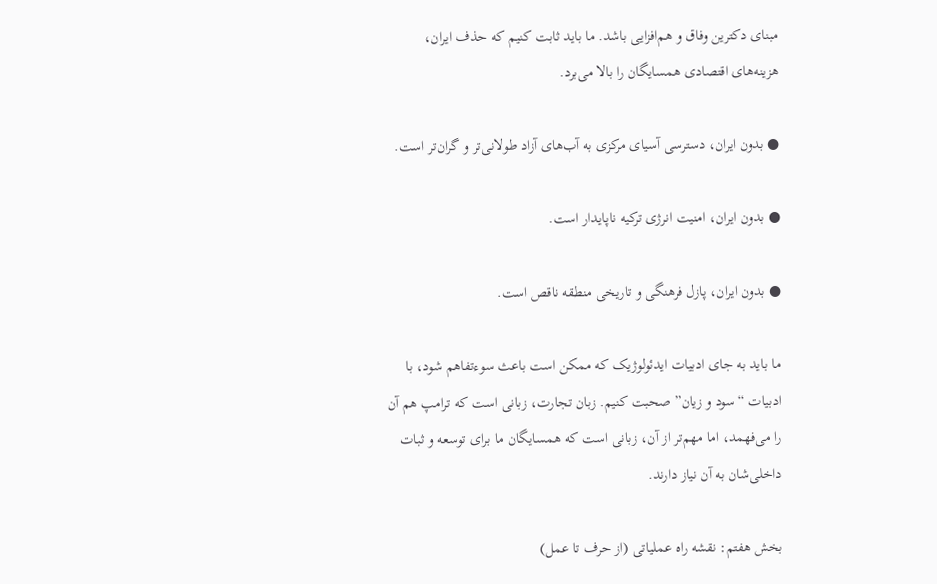مبنای دکترین وفاق و هم‌افزایی باشد. ما باید ثابت کنیم که حذف ایران، هزینه‌های اقتصادی همسایگان را بالا می‌برد.

● بدون ایران، دسترسی آسیای مرکزی به آب‌های آزاد طولانی‌تر و گران‌تر است.

● بدون ایران، امنیت انرژی ترکیه ناپایدار است.

● بدون ایران، پازل فرهنگی و تاریخی منطقه ناقص است.

ما باید به جای ادبیات ایدئولوژیک که ممکن است باعث سوءتفاهم شود، با ادبیات “سود و زیان” صحبت کنیم. زبان تجارت، زبانی است که ترامپ هم آن را می‌فهمد، اما مهم‌تر از آن، زبانی است که همسایگان ما برای توسعه و ثبات داخلی‌شان به آن نیاز دارند.

بخش هفتم: نقشه راه عملیاتی (از حرف تا عمل)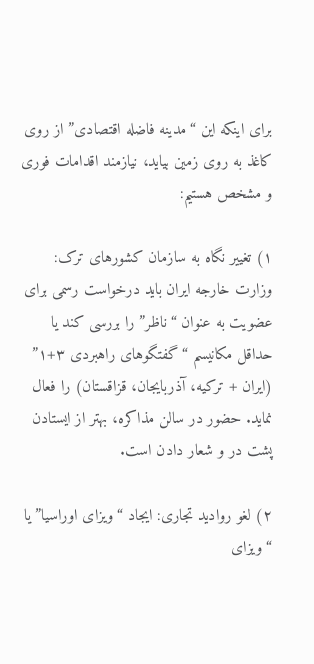برای اینکه این “مدینه فاضله اقتصادی” از روی کاغذ به روی زمین بیاید، نیازمند اقدامات فوری و مشخص هستیم:

۱) تغییر نگاه به سازمان کشورهای ترک: وزارت خارجه ایران باید درخواست رسمی برای عضویت به عنوان “ناظر” را بررسی کند یا حداقل مکانیسم “گفتگوهای راهبردی ۳+۱” (ایران + ترکیه، آذربایجان، قزاقستان) را فعال نماید. حضور در سالن مذاکره، بهتر از ایستادن پشت در و شعار دادن است.

۲) لغو روادید تجاری: ایجاد “ویزای اوراسیا” یا “ویزای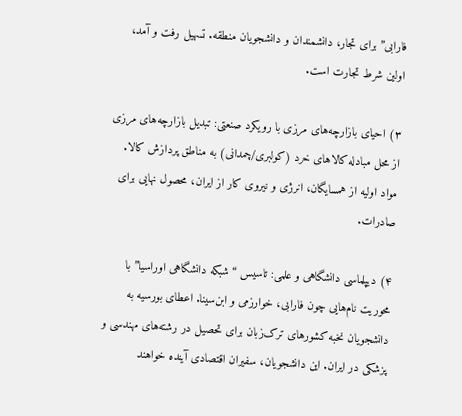فارابی” برای تجار، دانشمندان و دانشجویان منطقه. تسهیل رفت و آمد، اولین شرط تجارت است.

۳) احیای بازارچه‌های مرزی با رویکرد صنعتی: تبدیل بازارچه‌های مرزی از محل مبادله کالاهای خرد (کولبری/چمدانی) به مناطق پردازش کالا. مواد اولیه از همسایگان، انرژی و نیروی کار از ایران، محصول نهایی برای صادرات.

۴) دیپلماسی دانشگاهی و علمی: تاسیس “شبکه دانشگاهی اوراسیا” با محوریت نام‌هایی چون فارابی، خوارزمی و ابن‌سینا. اعطای بورسیه به دانشجویان نخبه کشورهای ترک‌زبان برای تحصیل در رشته‌های مهندسی و پزشکی در ایران. این دانشجویان، سفیران اقتصادی آینده خواهند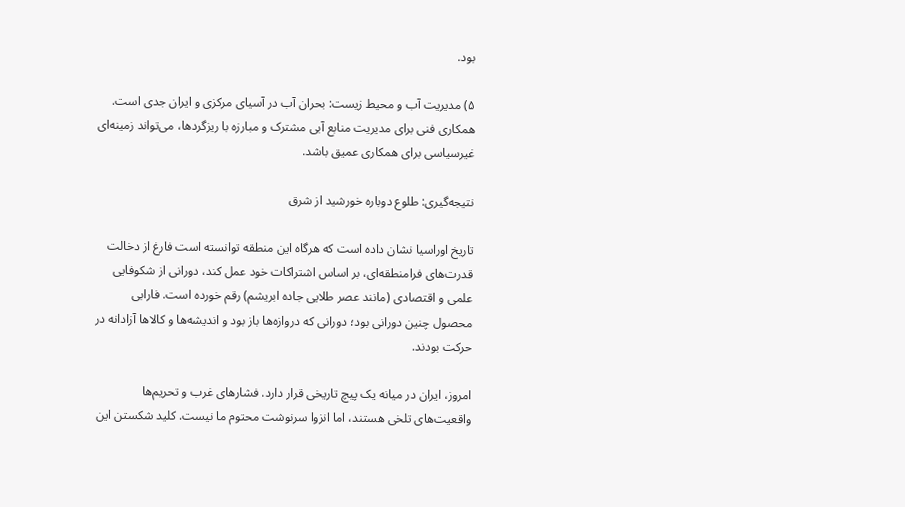بود.

۵) مدیریت آب و محیط زیست: بحران آب در آسیای مرکزی و ایران جدی است. همکاری فنی برای مدیریت منابع آبی مشترک و مبارزه با ریزگردها، می‌تواند زمینه‌ای غیرسیاسی برای همکاری عمیق باشد.

نتیجه‌گیری: طلوع دوباره خورشید از شرق

تاریخ اوراسیا نشان داده است که هرگاه این منطقه توانسته است فارغ از دخالت قدرت‌های فرامنطقه‌ای، بر اساس اشتراکات خود عمل کند، دورانی از شکوفایی علمی و اقتصادی (مانند عصر طلایی جاده ابریشم) رقم خورده است. فارابی محصول چنین دورانی بود؛ دورانی که دروازه‌ها باز بود و اندیشه‌ها و کالاها آزادانه در حرکت بودند.

امروز، ایران در میانه یک پیچ تاریخی قرار دارد. فشارهای غرب و تحریم‌ها واقعیت‌های تلخی هستند، اما انزوا سرنوشت محتوم ما نیست. کلید شکستن این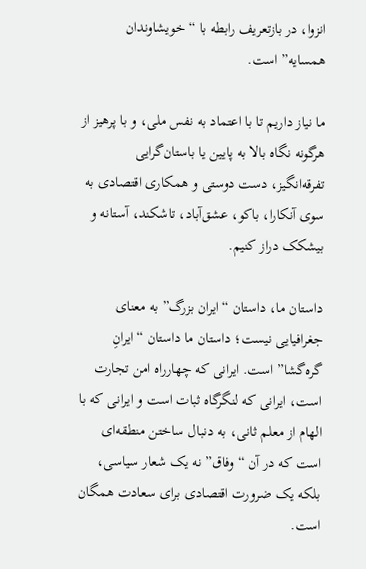انزوا، در بازتعریف رابطه با “خویشاوندان همسایه” است.

ما نیاز داریم تا با اعتماد به نفس ملی، و با پرهیز از هرگونه نگاه بالا به پایین یا باستان‌گرایی تفرقه‌انگیز، دست دوستی و همکاری اقتصادی به سوی آنکارا، باکو، عشق‌آباد، تاشکند، آستانه و بیشکک دراز کنیم.

داستان ما، داستان “ایران بزرگ” به معنای جغرافیایی نیست؛ داستان ما داستان “ایرانِ گره‌گشا” است. ایرانی که چهارراه امن تجارت است، ایرانی که لنگرگاه ثبات است و ایرانی که با الهام از معلم ثانی، به دنبال ساختن منطقه‌ای است که در آن “وفاق” نه یک شعار سیاسی، بلکه یک ضرورت اقتصادی برای سعادت همگان است.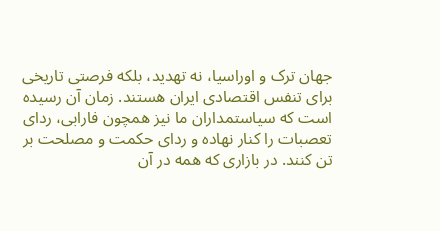جهان ترک و اوراسیا، نه تهدید، بلکه فرصتی تاریخی برای تنفس اقتصادی ایران هستند. زمان آن رسیده است که سیاستمداران ما نیز همچون فارابی، ردای تعصبات را کنار نهاده و ردای حکمت و مصلحت بر تن کنند. در بازاری که همه در آن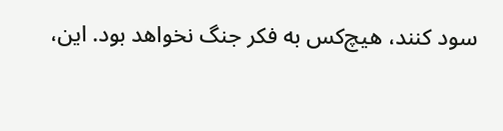سود کنند، هیچ‌کس به فکر جنگ نخواهد بود. این،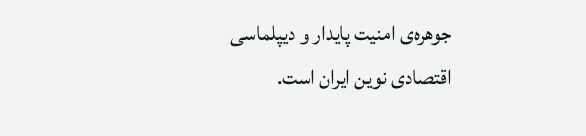جوهره‌ی امنیت پایدار و دیپلماسی اقتصادی نوین ایران است.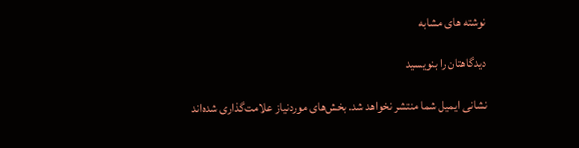نوشته های مشابه

دیدگاهتان را بنویسید

نشانی ایمیل شما منتشر نخواهد شد. بخش‌های موردنیاز علامت‌گذاری شده‌اند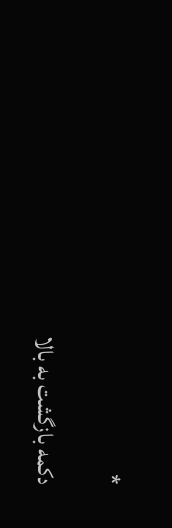*

دکمه بازگشت به بالا